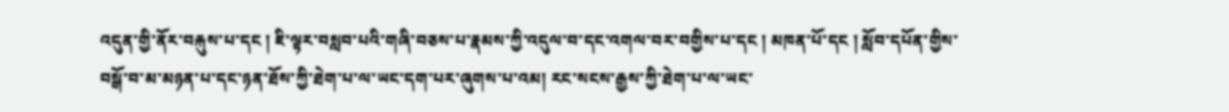འདུན་གྱི་ནོར་བརྐུས་པ་དང ། ཇི་ལྟར་བསླབ་པའི་གཞི་བཅས་པ་རྣམས་ཀྱི་འདུལ་བ་དང་འགལ་བར་བགྱིས་པ་དང ། མཁན་པོ་དང ། སློབ་དཔོན་གྱིས་བསྒོ་བ་མ་མཉན་པ་དང་ཉན་ཐོས་ཀྱི་ཐེག་པ་ལ་ཡང་དག་པར་ཞུགས་པ་འམ། རང་སངས་རྒྱས་ཀྱི་ཐེག་པ་ལ་ཡང་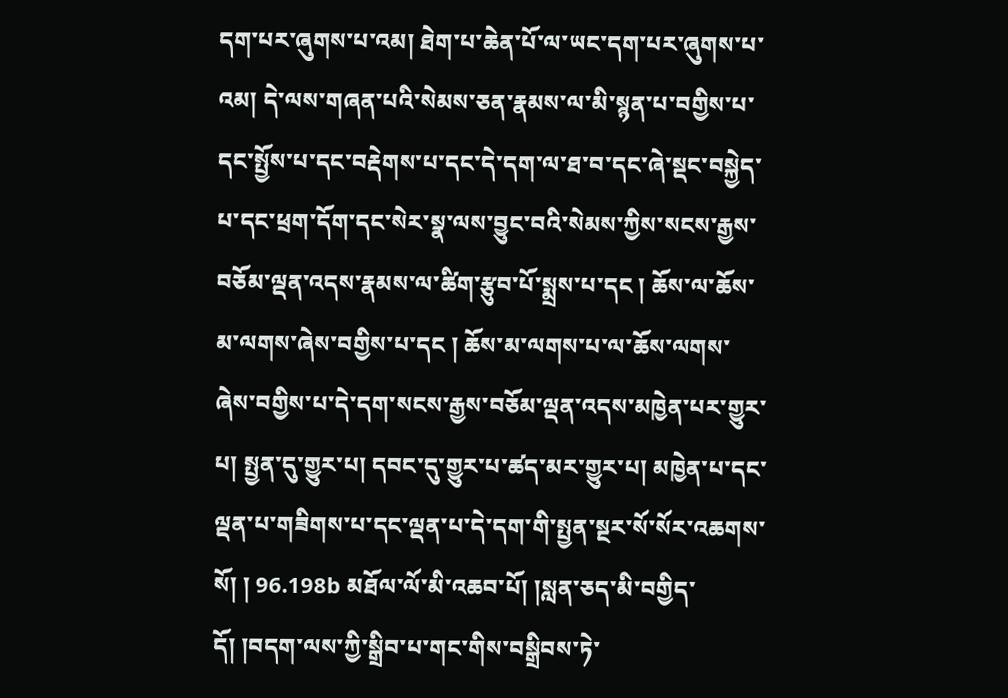དག་པར་ཞུགས་པ་འམ། ཐེག་པ་ཆེན་པོ་ལ་ཡང་དག་པར་ཞུགས་པ་འམ། དེ་ལས་གཞན་པའི་སེམས་ཅན་རྣམས་ལ་མི་སྙན་པ་བགྱིས་པ་དང་སྤྱོས་པ་དང་བརྡེགས་པ་དང་དེ་དག་ལ་ཐ་བ་དང་ཞེ་སྡང་བསྐྱེད་པ་དང་ཕྲག་དོག་དང་སེར་སྣ་ལས་བྱུང་བའི་སེམས་ཀྱིས་སངས་རྒྱས་བཅོམ་ལྡན་འདས་རྣམས་ལ་ཚིག་རྩུབ་པོ་སྨྲས་པ་དང ། ཆོས་ལ་ཆོས་མ་ལགས་ཞེས་བགྱིས་པ་དང ། ཆོས་མ་ལགས་པ་ལ་ཆོས་ལགས་ཞེས་བགྱིས་པ་དེ་དག་སངས་རྒྱས་བཅོམ་ལྡན་འདས་མཁྱེན་པར་གྱུར་པ། སྤྱན་དུ་གྱུར་པ། དབང་དུ་གྱུར་པ་ཚད་མར་གྱུར་པ། མཁྱེན་པ་དང་ལྡན་པ་གཟིགས་པ་དང་ལྡན་པ་དེ་དག་གི་སྤྱན་སྔར་སོ་སོར་འཆགས་སོ། ། 96.198b མཐོལ་ལོ་མི་འཆབ་པོ། །སླན་ཅད་མི་བགྱིད་དོ། །བདག་ལས་ཀྱི་སྒྲིབ་པ་གང་གིས་བསྒྲིབས་ཏེ་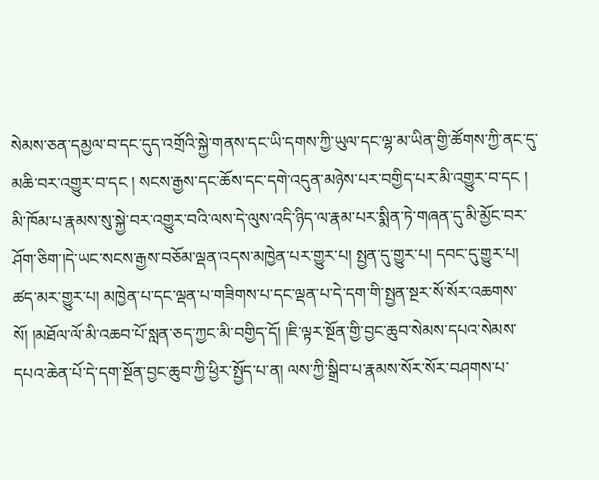སེམས་ཅན་དམྱལ་བ་དང་དུད་འགྲོའི་སྐྱེ་གནས་དང་ཡི་དགས་ཀྱི་ཡུལ་དང་ལྷ་མ་ཡིན་གྱི་ཚོགས་ཀྱི་ནང་དུ་མཆི་བར་འགྱུར་བ་དང ། སངས་རྒྱས་དང་ཆོས་དང་དགེ་འདུན་མཉེས་པར་བགྱིད་པར་མི་འགྱུར་བ་དང ། མི་ཁོམ་པ་རྣམས་སུ་སྐྱེ་བར་འགྱུར་བའི་ལས་དེ་ལུས་འདི་ཉིད་ལ་རྣམ་པར་སྨིན་ཏེ་གཞན་དུ་མི་མྱོང་བར་ཤོག་ཅིག་།དེ་ཡང་སངས་རྒྱས་བཅོམ་ལྡན་འདས་མཁྱེན་པར་གྱུར་པ། སྤྱན་དུ་གྱུར་པ། དབང་དུ་གྱུར་པ། ཚད་མར་གྱུར་པ། མཁྱེན་པ་དང་ལྡན་པ་གཟིགས་པ་དང་ལྡན་པ་དེ་དག་གི་སྤྱན་སྔར་སོ་སོར་འཆགས་སོ། །མཐོལ་ལོ་མི་འཆབ་པོ་སླན་ཅད་ཀྱང་མི་བགྱིད་དོ། །ཇི་ལྟར་སྔོན་གྱི་བྱང་ཆུབ་སེམས་དཔའ་སེམས་དཔའ་ཆེན་པོ་དེ་དག་སྔོན་བྱང་ཆུབ་ཀྱི་ཕྱིར་སྤྱོད་པ་ན། ལས་ཀྱི་སྒྲིབ་པ་རྣམས་སོར་སོར་བཤགས་པ་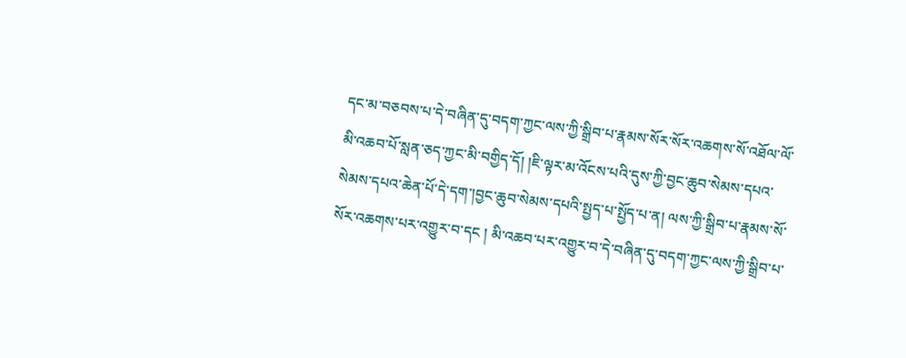དང་མ་བཅབས་པ་དེ་བཞིན་དུ་བདག་ཀྱང་ལས་ཀྱི་སྒྲིབ་པ་རྣམས་སོར་སོར་འཆགས་སོ་འཐོལ་ལོ་མི་འཆབ་པོ་སླན་ཅད་ཀྱང་མི་བགྱིད་དོ། །ཇི་ལྟར་མ་འོངས་པའི་དུས་ཀྱི་བྱང་ཆུབ་སེམས་དཔའ་སེམས་དཔའ་ཆེན་པོ་དེ་དག་།བྱང་ཆུབ་སེམས་དཔའི་སྤྱད་པ་སྤྱོད་པ་ན། ལས་ཀྱི་སྒྲིབ་པ་རྣམས་སོ་སོར་འཆགས་པར་འགྱུར་བ་དང ། མི་འཆབ་པར་འགྱུར་བ་དེ་བཞིན་དུ་བདག་ཀྱང་ལས་ཀྱི་སྒྲིབ་པ་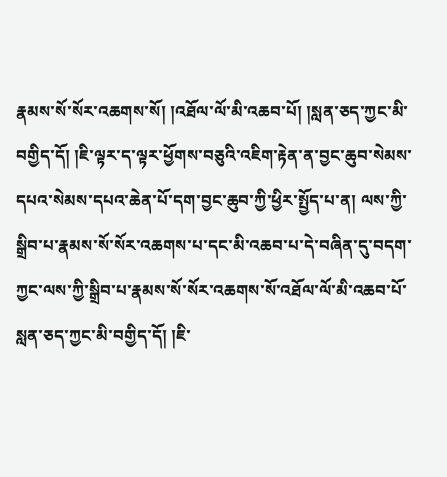རྣམས་སོ་སོར་འཆགས་སོ། །འཐོལ་ལོ་མི་འཆབ་པོ། །སླན་ཅད་ཀྱང་མི་བགྱིད་དོ། །ཇི་ལྟར་ད་ལྟར་ཕྱོགས་བཅུའི་འཇིག་རྟེན་ན་བྱང་ཆུབ་སེམས་དཔའ་སེམས་དཔའ་ཆེན་པོ་དག་བྱང་ཆུབ་ཀྱི་ཕྱིར་སྤྱོད་པ་ན། ལས་ཀྱི་སྒྲིབ་པ་རྣམས་སོ་སོར་འཆགས་པ་དང་མི་འཆབ་པ་དེ་བཞིན་དུ་བདག་ཀྱང་ལས་ཀྱི་སྒྲིབ་པ་རྣམས་སོ་སོར་འཆགས་སོ་འཐོལ་ལོ་མི་འཆབ་པོ་སླན་ཅད་ཀྱང་མི་བགྱིད་དོ། །ཇི་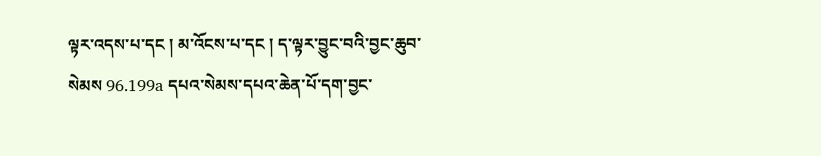ལྟར་འདས་པ་དང ། མ་འོངས་པ་དང ། ད་ལྟར་བྱུང་བའི་བྱང་ཆུབ་སེམས 96.199a དཔའ་སེམས་དཔའ་ཆེན་པོ་དག་བྱང་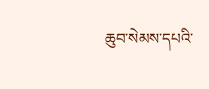ཆུབ་སེམས་དཔའི་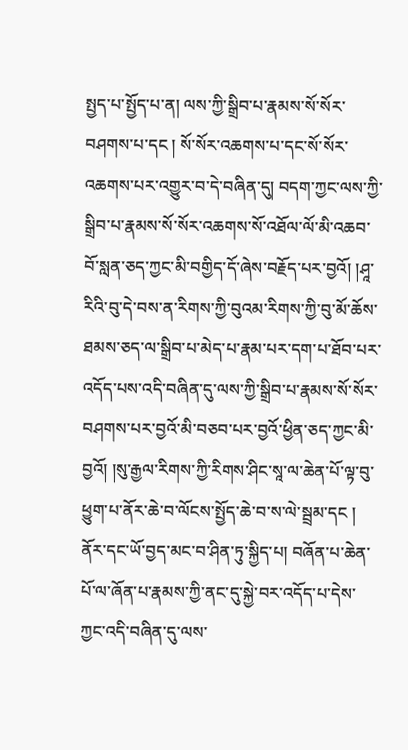སྤྱད་པ་སྤྱོད་པ་ན། ལས་ཀྱི་སྒྲིབ་པ་རྣམས་སོ་སོར་བཤགས་པ་དང ། སོ་སོར་འཆགས་པ་དང་སོ་སོར་འཆགས་པར་འགྱུར་བ་དེ་བཞིན་དུ། བདག་ཀྱང་ལས་ཀྱི་སྒྲིབ་པ་རྣམས་སོ་སོར་འཆགས་སོ་འཐོལ་ལོ་མི་འཆབ་བོ་སླན་ཅད་ཀྱང་མི་བགྱིད་དོ་ཞེས་བརྗོད་པར་བྱའོ། །ཤཱ་རིའི་བུ་དེ་བས་ན་རིགས་ཀྱི་བུའམ་རིགས་ཀྱི་བུ་མོ་ཆོས་ཐམས་ཅད་ལ་སྒྲིབ་པ་མེད་པ་རྣམ་པར་དག་པ་ཐོབ་པར་འདོད་པས་འདི་བཞིན་དུ་ལས་ཀྱི་སྒྲིབ་པ་རྣམས་སོ་སོར་བཤགས་པར་བྱའོ་མི་བཅབ་པར་བྱའོ་ཕྱིན་ཅད་ཀྱང་མི་བྱའོ། །སུ་རྒྱལ་རིགས་ཀྱི་རིགས་ཤིང་སཱ་ལ་ཆེན་པོ་ལྟ་བུ་ཕྱུག་པ་ནོར་ཆེ་བ་ལོངས་སྤྱོད་ཆེ་བ་ས་ལེ་སྦྲམ་དང ། ནོར་དང་ཡོ་བྱད་མང་བ་ཤིན་ཏུ་སྐྱིད་པ། བཞོན་པ་ཆེན་པོ་ལ་ཞོན་པ་རྣམས་ཀྱི་ནང་དུ་སྐྱེ་བར་འདོད་པ་དེས་ཀྱང་འདི་བཞིན་དུ་ལས་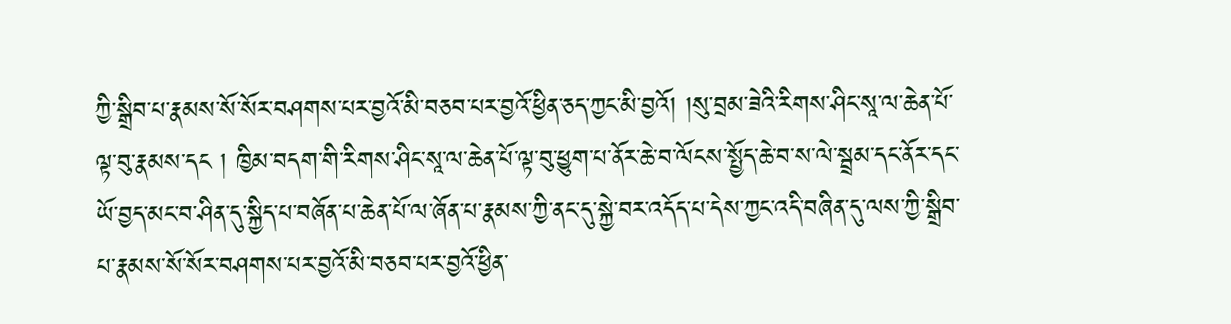ཀྱི་སྒྲིབ་པ་རྣམས་སོ་སོར་བཤགས་པར་བྱའོ་མི་བཅབ་པར་བྱའོ་ཕྱིན་ཅད་ཀྱང་མི་བྱའོ། །སུ་བྲམ་ཟེའི་རིགས་ཤིང་སཱ་ལ་ཆེན་པོ་ལྟ་བུ་རྣམས་དང ། ཁྱིམ་བདག་གི་རིགས་ཤིང་སཱ་ལ་ཆེན་པོ་ལྟ་བུ་ཕྱུག་པ་ནོར་ཆེ་བ་ལོངས་སྤྱོད་ཆེ་བ་ས་ལེ་སྦྲམ་དང་ནོར་དང་ཡོ་བྱད་མང་བ་ཤིན་དུ་སྐྱིད་པ་བཞོན་པ་ཆེན་པོ་ལ་ཞོན་པ་རྣམས་ཀྱི་ནང་དུ་སྐྱེ་བར་འདོད་པ་དེས་ཀྱང་འདི་བཞིན་དུ་ལས་ཀྱི་སྒྲིབ་པ་རྣམས་སོ་སོར་བཤགས་པར་བྱའོ་མི་བཅབ་པར་བྱའོ་ཕྱིན་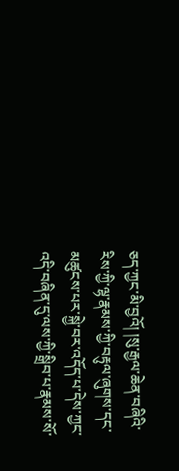ཅད་ཀྱང་མི་བྱའོ། །སུ་རྒྱལ་ཆེན་བཞིའི་རིས་ཀྱི་ལྷ་རྣམས་ཀྱི་བརྟུལ་ཞུགས་དང་མཚུངས་པར་སྐྱེ་བར་འདོད་པ་དེས་ཀྱང་འདི་བཞིན་དུ་ལས་ཀྱི་སྒྲིབ་པ་རྣམས་སོ་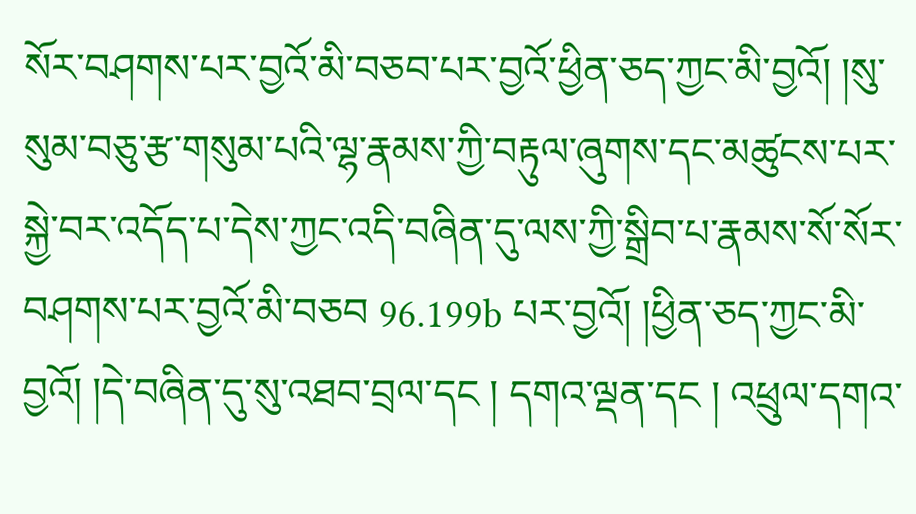སོར་བཤགས་པར་བྱའོ་མི་བཅབ་པར་བྱའོ་ཕྱིན་ཅད་ཀྱང་མི་བྱའོ། །སུ་སུམ་བཅུ་རྩ་གསུམ་པའི་ལྷ་རྣམས་ཀྱི་བརྟུལ་ཞུགས་དང་མཚུངས་པར་སྐྱེ་བར་འདོད་པ་དེས་ཀྱང་འདི་བཞིན་དུ་ལས་ཀྱི་སྒྲིབ་པ་རྣམས་སོ་སོར་བཤགས་པར་བྱའོ་མི་བཅབ 96.199b པར་བྱའོ། །ཕྱིན་ཅད་ཀྱང་མི་བྱའོ། །དེ་བཞིན་དུ་སུ་འཐབ་བྲལ་དང ། དགའ་ལྡན་དང ། འཕྲུལ་དགའ་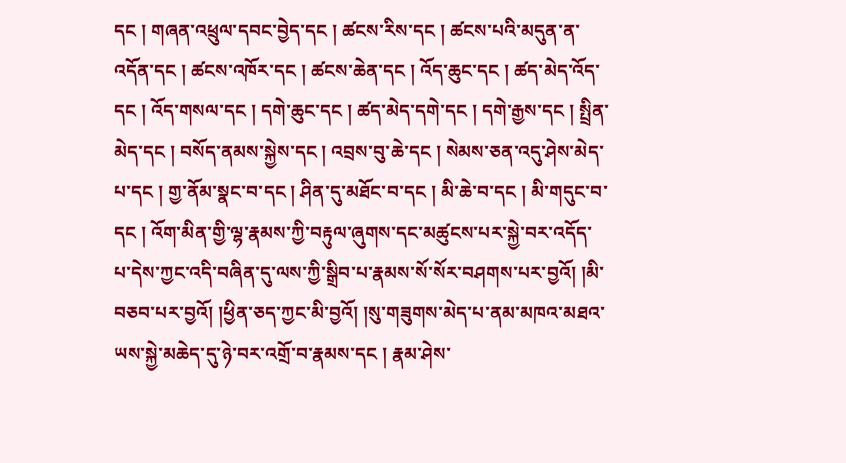དང ། གཞན་འཕྲུལ་དབང་བྱེད་དང ། ཚངས་རིས་དང ། ཚངས་པའི་མདུན་ན་འདོན་དང ། ཚངས་འཁོར་དང ། ཚངས་ཆེན་དང ། འོད་ཆུང་དང ། ཚད་མེད་འོད་དང ། འོད་གསལ་དང ། དགེ་ཆུང་དང ། ཚད་མེད་དགེ་དང ། དགེ་རྒྱས་དང ། སྤྲིན་མེད་དང ། བསོད་ནམས་སྐྱེས་དང ། འབྲས་བུ་ཆེ་དང ། སེམས་ཅན་འདུ་ཤེས་མེད་པ་དང ། གྱ་ནོམ་སྣང་བ་དང ། ཤིན་དུ་མཐོང་བ་དང ། མི་ཆེ་བ་དང ། མི་གདུང་བ་དང ། འོག་མིན་གྱི་ལྷ་རྣམས་ཀྱི་བརྟུལ་ཞུགས་དང་མཚུངས་པར་སྐྱེ་བར་འདོད་པ་དེས་ཀྱང་འདི་བཞིན་དུ་ལས་ཀྱི་སྒྲིབ་པ་རྣམས་སོ་སོར་བཤགས་པར་བྱའོ། །མི་བཅབ་པར་བྱའོ། །ཕྱིན་ཅད་ཀྱང་མི་བྱའོ། །སུ་གཟུགས་མེད་པ་ནམ་མཁའ་མཐའ་ཡས་སྐྱེ་མཆེད་དུ་ཉེ་བར་འགྲོ་བ་རྣམས་དང ། རྣམ་ཤེས་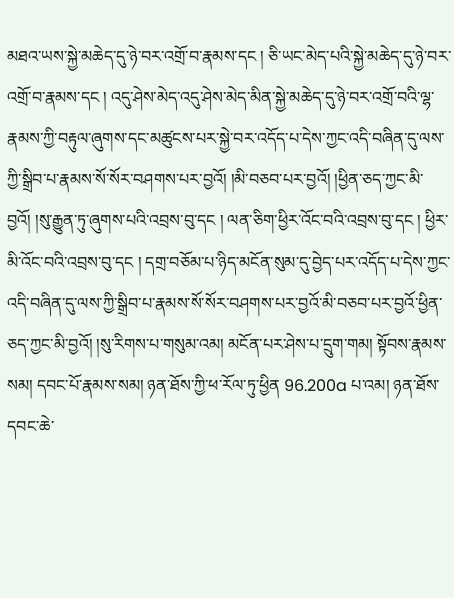མཐའ་ཡས་སྐྱེ་མཆེད་དུ་ཉེ་བར་འགྲོ་བ་རྣམས་དང ། ཅི་ཡང་མེད་པའི་སྐྱེ་མཆེད་དུ་ཉེ་བར་འགྲོ་བ་རྣམས་དང ། འདུ་ཤེས་མེད་འདུ་ཤེས་མེད་མིན་སྐྱེ་མཆེད་དུ་ཉེ་བར་འགྲོ་བའི་ལྷ་རྣམས་ཀྱི་བརྟུལ་ཞུགས་དང་མཚུངས་པར་སྐྱེ་བར་འདོད་པ་དེས་ཀྱང་འདི་བཞིན་དུ་ལས་ཀྱི་སྒྲིབ་པ་རྣམས་སོ་སོར་བཤགས་པར་བྱའོ། །མི་བཅབ་པར་བྱའོ། །ཕྱིན་ཅད་ཀྱང་མི་བྱའོ། །སུ་རྒྱུན་ཏུ་ཞུགས་པའི་འབྲས་བུ་དང ། ལན་ཅིག་ཕྱིར་འོང་བའི་འབྲས་བུ་དང ། ཕྱིར་མི་འོང་བའི་འབྲས་བུ་དང ། དགྲ་བཅོམ་པ་ཉིད་མངོན་སུམ་དུ་བྱེད་པར་འདོད་པ་དེས་ཀྱང་འདི་བཞིན་དུ་ལས་ཀྱི་སྒྲིབ་པ་རྣམས་སོ་སོར་བཤགས་པར་བྱའོ་མི་བཅབ་པར་བྱའོ་ཕྱིན་ཅད་ཀྱང་མི་བྱའོ། །སུ་རིགས་པ་གསུམ་འམ། མངོན་པར་ཤེས་པ་དྲུག་གམ། སྟོབས་རྣམས་སམ། དབང་པོ་རྣམས་སམ། ཉན་ཐོས་ཀྱི་ཕ་རོལ་ཏུ་ཕྱིན 96.200a པ་འམ། ཉན་ཐོས་དབང་ཆེ་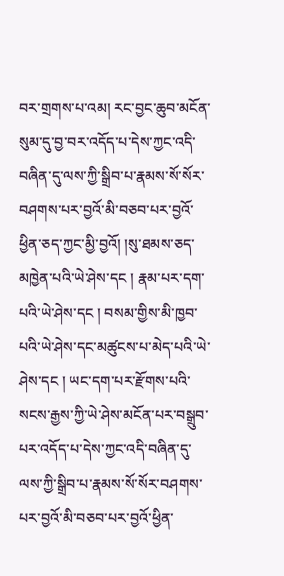བར་གྲགས་པ་འམ། རང་བྱང་ཆུབ་མངོན་སུམ་དུ་བྱ་བར་འདོད་པ་དེས་ཀྱང་འདི་བཞིན་དུ་ལས་ཀྱི་སྒྲིབ་པ་རྣམས་སོ་སོར་བཤགས་པར་བྱའོ་མི་བཅབ་པར་བྱའོ་ཕྱིན་ཅད་ཀྱང་མྱི་བྱའོ། །སུ་ཐམས་ཅད་མཁྱེན་པའི་ཡེ་ཤེས་དང ། རྣམ་པར་དག་པའི་ཡེ་ཤེས་དང ། བསམ་གྱིས་མི་ཁྱབ་པའི་ཡེ་ཤེས་དང་མཚུངས་པ་མེད་པའི་ཡེ་ཤེས་དང ། ཡང་དག་པར་རྫོགས་པའི་སངས་རྒྱས་ཀྱི་ཡེ་ཤེས་མངོན་པར་བསྒྲུབ་པར་འདོད་པ་དེས་ཀྱང་འདི་བཞིན་དུ་ལས་ཀྱི་སྒྲིབ་པ་རྣམས་སོ་སོར་བཤགས་པར་བྱའོ་མི་བཅབ་པར་བྱའོ་ཕྱིན་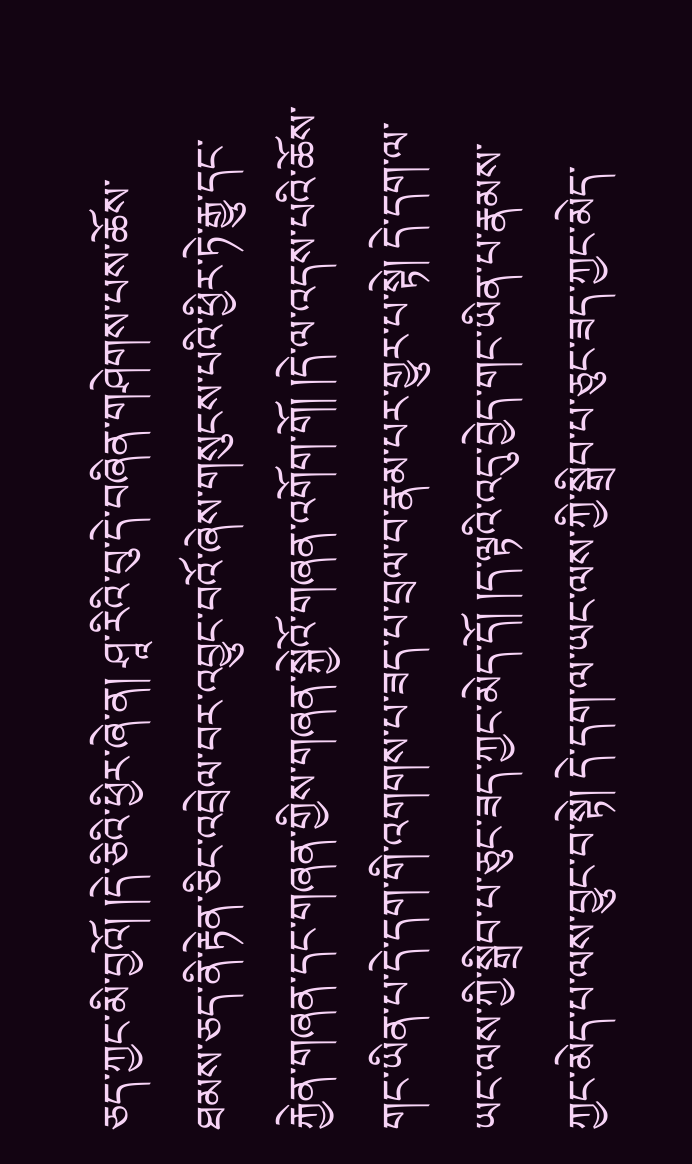ཅད་ཀྱང་མི་བྱའོ། །དེ་ཅིའི་ཕྱིར་ཞེ་ན། ཤཱ་རིའི་བུ་དེ་བཞིན་གཤེགས་པས་ཆོས་ཐམས་ཅད་ནི་རྟེན་ཅིང་འབྲེལ་བར་འབྱུང་བའོ་ཞེས་གསུངས་པའི་ཕྱིར་ཏེ་རྒྱུ་དང་རྐྱེན་གཞན་དང་གཞན་གྱིས་གཞན་སྐྱེའོ་གཞན་འགོག་གོ། །དེ་ལ་འདས་པའི་ཆོས་གང་ཡིན་པ་དེ་དག་གི་འགགས་པ་ཟད་པ་བྲལ་བ་རྣམ་པར་གྱུར་པ་སྟེ། དེ་དག་ལ་ཡང་ལས་ཀྱི་སྒྲིབ་པ་ཅུང་ཟད་ཀྱང་མེད་དོ། །ད་ལྟའི་འདུ་བྱེད་གང་ཡིན་པ་རྣམས་ཀྱང་མེད་པ་ལས་བྱུང་བ་སྟེ། དེ་དག་ལ་ཡང་ལས་ཀྱི་སྒྲིབ་པ་ཅུང་ཟད་ཀྱང་མེད་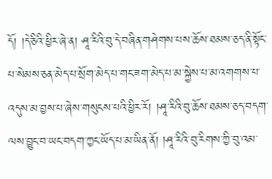དོ། །དེ་ཅིའི་ཕྱིར་ཞེ་ན། ཤཱ་རིའི་བུ་དེ་བཞིན་གཤེགས་པས་ཆོས་ཐམས་ཅད་ནི་སྟོང་པ་སེམས་ཅན་མེད་པ་སྲོག་མེད་པ་གང་ཟག་མེད་པ་མ་སྐྱེས་པ་མ་འགགས་པ་འདུས་མ་བྱས་པ་ཞེས་གསུངས་པའི་ཕྱིར་རོ། །ཤཱ་རིའི་བུ་ཆོས་ཐམས་ཅད་བདག་ལས་བྱུང་བ་ཡང་བདག་ཀྱང་ཡོད་པ་མ་ཡིན་ནོ། །ཤཱ་རིའི་བུ་རིགས་ཀྱི་བུ་འམ་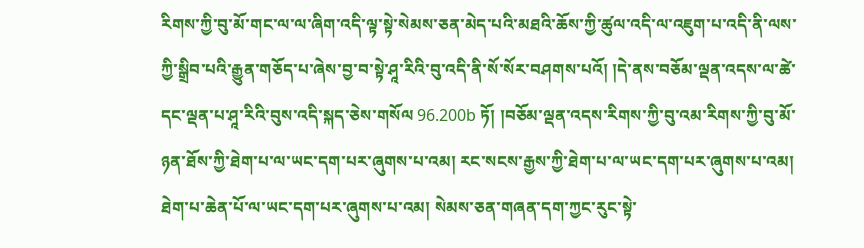རིགས་ཀྱི་བུ་མོ་གང་ལ་ལ་ཞིག་འདི་ལྟ་སྟེ་སེམས་ཅན་མེད་པའི་མཐའི་ཆོས་ཀྱི་ཚུལ་འདི་ལ་འཇུག་པ་འདི་ནི་ལས་ཀྱི་སྒྲིབ་པའི་རྒྱུན་གཅོད་པ་ཞེས་བྱ་བ་སྟེ་ཤཱ་རིའི་བུ་འདི་ནི་སོ་སོར་བཤགས་པའོ། །དེ་ནས་བཅོམ་ལྡན་འདས་ལ་ཚེ་དང་ལྡན་པ་ཤཱ་རིའི་བུས་འདི་སྐད་ཅེས་གསོལ 96.200b ཏོ། །བཅོམ་ལྡན་འདས་རིགས་ཀྱི་བུ་འམ་རིགས་ཀྱི་བུ་མོ་ཉན་ཐོས་ཀྱི་ཐེག་པ་ལ་ཡང་དག་པར་ཞུགས་པ་འམ། རང་སངས་རྒྱས་ཀྱི་ཐེག་པ་ལ་ཡང་དག་པར་ཞུགས་པ་འམ། ཐེག་པ་ཆེན་པོ་ལ་ཡང་དག་པར་ཞུགས་པ་འམ། སེམས་ཅན་གཞན་དག་ཀྱང་རུང་སྟེ་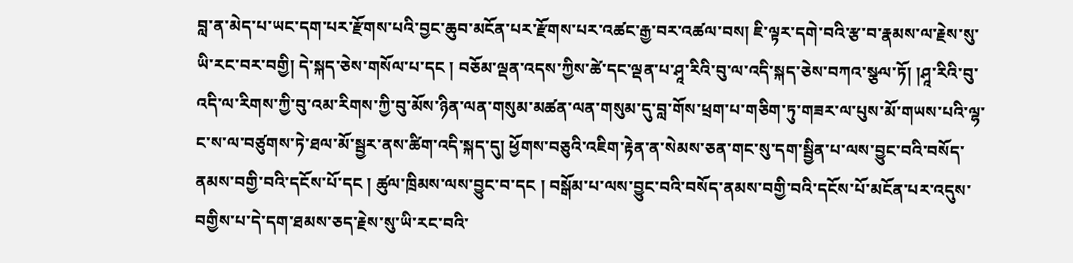བླ་ན་མེད་པ་ཡང་དག་པར་རྫོགས་པའི་བྱང་ཆུབ་མངོན་པར་རྫོགས་པར་འཚང་རྒྱ་བར་འཚལ་བས། ཇི་ལྟར་དགེ་བའི་རྩ་བ་རྣམས་ལ་རྗེས་སུ་ཡི་རང་བར་བགྱི། དེ་སྐད་ཅེས་གསོལ་པ་དང ། བཅོམ་ལྡན་འདས་ཀྱིས་ཚེ་དང་ལྡན་པ་ཤཱ་རིའི་བུ་ལ་འདི་སྐད་ཅེས་བཀའ་སྩལ་ཏོ། །ཤཱ་རིའི་བུ་འདི་ལ་རིགས་ཀྱི་བུ་འམ་རིགས་ཀྱི་བུ་མོས་ཉིན་ལན་གསུམ་མཚན་ལན་གསུམ་དུ་བླ་གོས་ཕྲག་པ་གཅིག་ཏུ་གཟར་ལ་པུས་མོ་གཡས་པའི་ལྷ་ང་ས་ལ་བཙུགས་ཏེ་ཐལ་མོ་སྦྱར་ནས་ཚིག་འདི་སྐད་དུ། ཕྱོགས་བཅུའི་འཇིག་རྟེན་ན་སེམས་ཅན་གང་སུ་དག་སྦྱིན་པ་ལས་བྱུང་བའི་བསོད་ནམས་བགྱི་བའི་དངོས་པོ་དང ། ཚུལ་ཁྲིམས་ལས་བྱུང་བ་དང ། བསྒོམ་པ་ལས་བྱུང་བའི་བསོད་ནམས་བགྱི་བའི་དངོས་པོ་མངོན་པར་འདུས་བགྱིས་པ་དེ་དག་ཐམས་ཅད་རྗེས་སུ་ཡི་རང་བའི་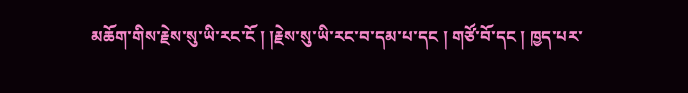མཆོག་གིས་རྗེས་སུ་ཡི་རང་ངོ ། །རྗེས་སུ་ཡི་རང་བ་དམ་པ་དང ། གཙོ་བོ་དང ། ཁྱད་པར་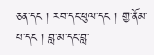ཅན་དང ། རབ་དང་ཕུལ་དང ། གྱ་ནོམ་པ་དང ། བླ་མ་དང་བླ་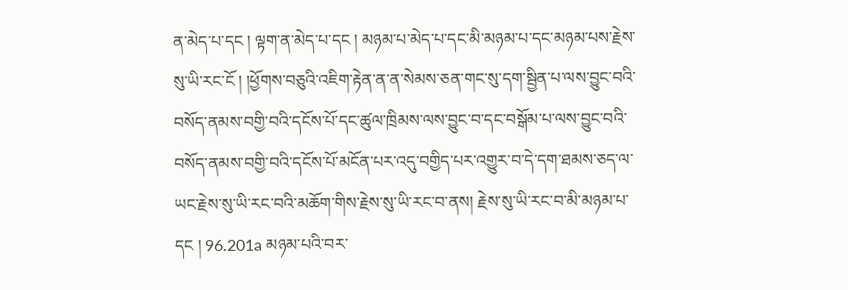ན་མེད་པ་དང ། ལྟག་ན་མེད་པ་དང ། མཉམ་པ་མེད་པ་དང་མི་མཉམ་པ་དང་མཉམ་པས་རྗེས་སུ་ཡི་རང་ངོ ། །ཕྱོགས་བཅུའི་འཇིག་རྟེན་ན་ན་སེམས་ཅན་གང་སུ་དག་སྦྱིན་པ་ལས་བྱུང་བའི་བསོད་ནམས་བགྱི་བའི་དངོས་པོ་དང་ཚུལ་ཁྲིམས་ལས་བྱུང་བ་དང་བསྒོམ་པ་ལས་བྱུང་བའི་བསོད་ནམས་བགྱི་བའི་དངོས་པོ་མངོན་པར་འདུ་བགྱིད་པར་འགྱུར་བ་དེ་དག་ཐམས་ཅད་ལ་ཡང་རྗེས་སུ་ཡི་རང་བའི་མཆོག་གིས་རྗེས་སུ་ཡི་རང་བ་ནས། རྗེས་སུ་ཡི་རང་བ་མི་མཉམ་པ་དང ། 96.201a མཉམ་པའི་བར་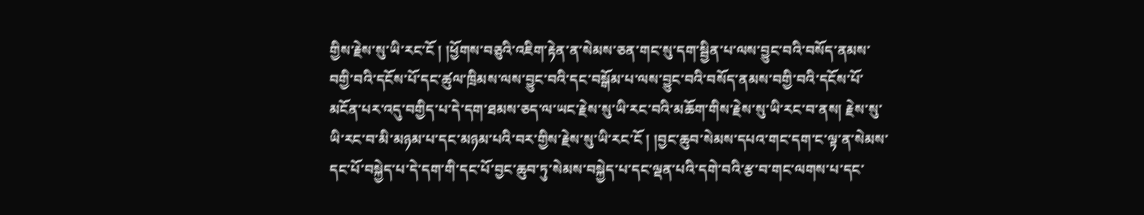གྱིས་རྗེས་སུ་ཡི་རང་ངོ ། །ཕྱོགས་བཅུའི་འཇིག་རྟེན་ན་སེམས་ཅན་གང་སུ་དག་སྦྱིན་པ་ལས་བྱུང་བའི་བསོད་ནམས་བགྱི་བའི་དངོས་པོ་དང་ཚུལ་ཁྲིམས་ལས་བྱུང་བའི་དང་བསྒོམ་པ་ལས་བྱུང་བའི་བསོད་ནམས་བགྱི་བའི་དངོས་པོ་མངོན་པར་འདུ་བགྱིད་པ་དེ་དག་ཐམས་ཅད་ལ་ཡང་རྗེས་སུ་ཡི་རང་བའི་མཆོག་གིས་རྗེས་སུ་ཡི་རང་བ་ནས། རྗེས་སུ་ཡི་རང་བ་མི་མཉམ་པ་དང་མཉམ་པའི་བར་གྱིས་རྗེས་སུ་ཡི་རང་ངོ ། །བྱང་ཆུབ་སེམས་དཔའ་གང་དག་ང་ལྟ་ན་སེམས་དང་པོ་བསྐྱེད་པ་དེ་དག་གི་དང་པོ་བྱང་ཆུབ་ཏུ་སེམས་བསྐྱེད་པ་དང་ལྡན་པའི་དགེ་བའི་རྩ་བ་གང་ལགས་པ་དང་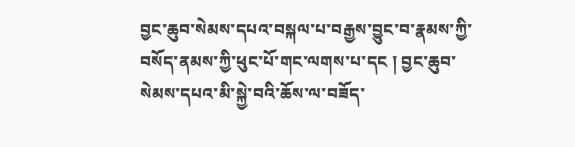བྱང་ཆུབ་སེམས་དཔའ་བསྐལ་པ་བརྒྱས་བྱུང་བ་རྣམས་ཀྱི་བསོད་ནམས་ཀྱི་ཕུང་པོ་གང་ལགས་པ་དང ། བྱང་ཆུབ་སེམས་དཔའ་མི་སྐྱེ་བའི་ཆོས་ལ་བཟོད་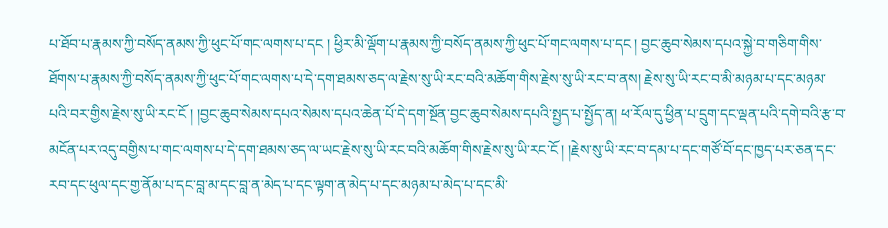པ་ཐོབ་པ་རྣམས་ཀྱི་བསོད་ནམས་ཀྱི་ཕུང་པོ་གང་ལགས་པ་དང ། ཕྱིར་མི་ལྡོག་པ་རྣམས་ཀྱི་བསོད་ནམས་ཀྱི་ཕུང་པོ་གང་ལགས་པ་དང ། བྱང་ཆུབ་སེམས་དཔའ་སྐྱེ་བ་གཅིག་གིས་ཐོགས་པ་རྣམས་ཀྱི་བསོད་ནམས་ཀྱི་ཕུང་པོ་གང་ལགས་པ་དེ་དག་ཐམས་ཅད་ལ་རྗེས་སུ་ཡི་རང་བའི་མཆོག་གིས་རྗེས་སུ་ཡི་རང་བ་ནས། རྗེས་སུ་ཡི་རང་བ་མི་མཉམ་པ་དང་མཉམ་པའི་བར་གྱིས་རྗེས་སུ་ཡི་རང་ངོ ། །བྱང་ཆུབ་སེམས་དཔའ་སེམས་དཔའ་ཆེན་པོ་དེ་དག་སྔོན་བྱང་ཆུབ་སེམས་དཔའི་སྤྱད་པ་སྤྱོད་ན། ཕ་རོལ་དུ་ཕྱིན་པ་དྲུག་དང་ལྡན་པའི་དགེ་བའི་རྩ་བ་མངོན་པར་འདུ་བགྱིས་པ་གང་ལགས་པ་དེ་དག་ཐམས་ཅད་ལ་ཡང་རྗེས་སུ་ཡི་རང་བའི་མཆོག་གིས་རྗེས་སུ་ཡི་རང་ངོ ། །རྗེས་སུ་ཡི་རང་བ་དམ་པ་དང་གཙོ་བོ་དང་ཁྱད་པར་ཅན་དང་རབ་དང་ཕུལ་དང་གྱ་ནོམ་པ་དང་བླ་མ་དང་བླ་ན་མེད་པ་དང་ལྟག་ན་མེད་པ་དང་མཉམ་པ་མེད་པ་དང་མི་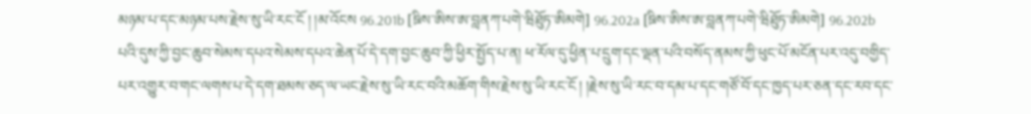མཉམ་པ་དང་མཉམ་པས་རྗེས་སུ་ཡི་རང་ངོ ། །མ་འོངས 96.201b [ཋིས་ཨིས་ཨ་བླནཀ་པགེ་ཝིཐོུཏ་ཨིམགེ] 96.202a [ཋིས་ཨིས་ཨ་བླནཀ་པགེ་ཝིཐོུཏ་ཨིམགེ] 96.202b པའི་དུས་ཀྱི་བྱང་ཆུབ་སེམས་དཔའ་སེམས་དཔའ་ཆེན་པོ་དེ་དག་བྱང་ཆུབ་ཀྱི་ཕྱིར་སྤྱོད་པ་ན། ཕ་རོལ་དུ་ཕྱིན་པ་དྲུག་དང་ལྡན་པའི་བསོད་ནམས་ཀྱི་ཕུང་པོ་མངོན་པར་འདུ་བགྱིད་པར་འགྱུར་བ་གང་ལགས་པ་དེ་དག་ཐམས་ཅད་ལ་ཡང་རྗེས་སུ་ཡི་རང་བའི་མཆོག་གིས་རྗེས་སུ་ཡི་རང་ངོ ། །རྗེས་སུ་ཡི་རང་བ་དམ་པ་དང་གཙོ་བོ་དང་ཁྱད་པར་ཅན་དང་རབ་དང་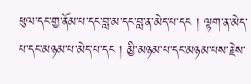ཕུལ་དང་གྱ་ནོམ་པ་དང་བླ་མ་དང་བླ་ན་མེད་པ་དང ། ལྟག་ན་མེད་པ་དང་མཉམ་པ་མེད་པ་དང ། མྱི་མཉམ་པ་དང་མཉམ་པས་རྗེས་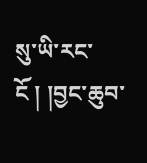སུ་ཡི་རང་ངོ ། །བྱང་ཆུབ་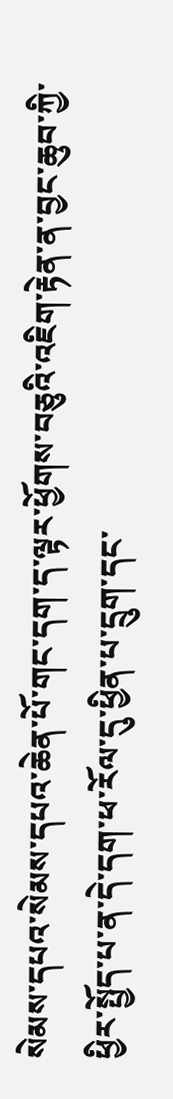སེམས་དཔའ་སེམས་དཔའ་ཆེན་པོ་གང་དག་ད་ལྟར་ཕྱོགས་བཅུའི་འཇིག་རྟེན་ན་བྱང་ཆུབ་ཀྱི་ཕྱིར་སྤྱོད་པ་ན་དེ་དག་ཕ་རོལ་དུ་ཕྱིན་པ་དྲུག་དང་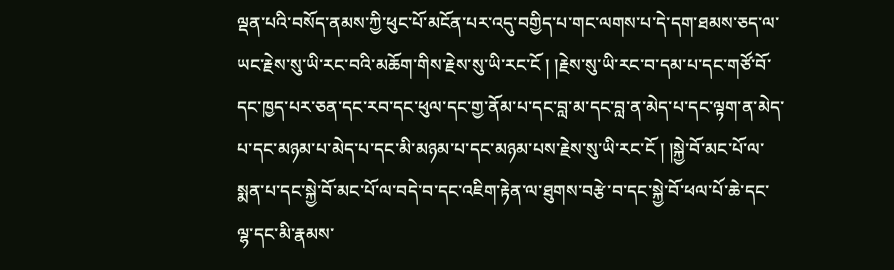ལྡན་པའི་བསོད་ནམས་ཀྱི་ཕུང་པོ་མངོན་པར་འདུ་བགྱིད་པ་གང་ལགས་པ་དེ་དག་ཐམས་ཅད་ལ་ཡང་རྗེས་སུ་ཡི་རང་བའི་མཆོག་གིས་རྗེས་སུ་ཡི་རང་ངོ ། །རྗེས་སུ་ཡི་རང་བ་དམ་པ་དང་གཙོ་བོ་དང་ཁྱད་པར་ཅན་དང་རབ་དང་ཕུལ་དང་གྱ་ནོམ་པ་དང་བླ་མ་དང་བླ་ན་མེད་པ་དང་ལྟག་ན་མེད་པ་དང་མཉམ་པ་མེད་པ་དང་མི་མཉམ་པ་དང་མཉམ་པས་རྗེས་སུ་ཡི་རང་ངོ ། །སྐྱེ་བོ་མང་པོ་ལ་སྨན་པ་དང་སྐྱེ་བོ་མང་པོ་ལ་བདེ་བ་དང་འཇིག་རྟེན་ལ་ཐུགས་བརྩེ་བ་དང་སྐྱེ་བོ་ཕལ་པོ་ཆེ་དང་ལྷ་དང་མི་རྣམས་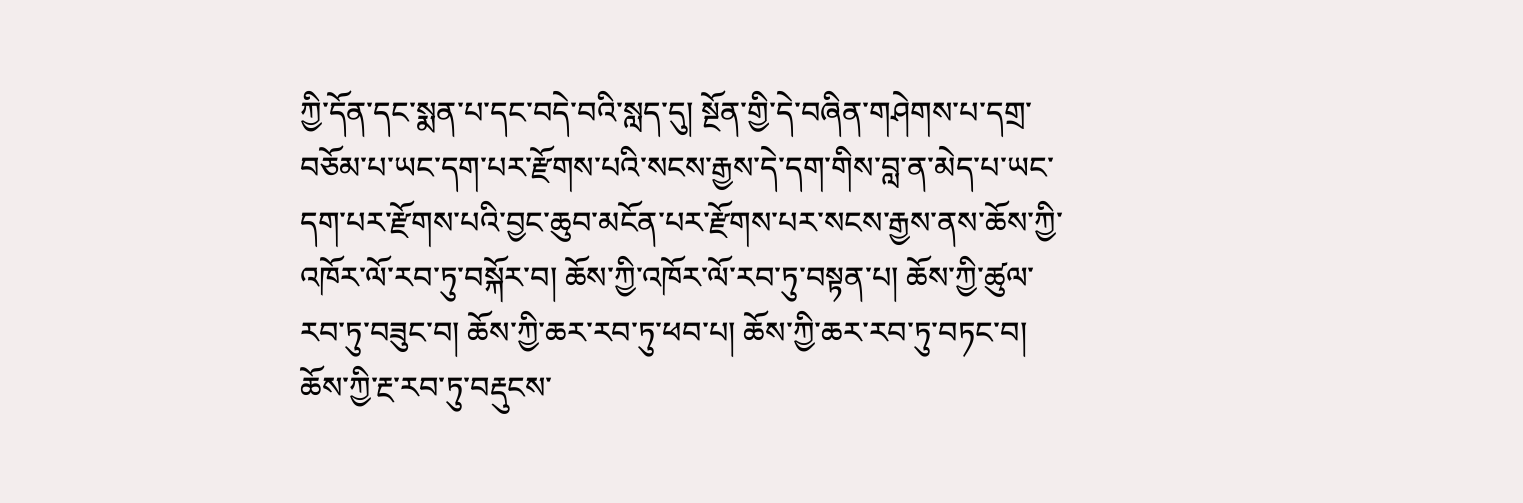ཀྱི་དོན་དང་སྨན་པ་དང་བདེ་བའི་སླད་དུ། སྔོན་གྱི་དེ་བཞིན་གཤེགས་པ་དགྲ་བཅོམ་པ་ཡང་དག་པར་རྫོགས་པའི་སངས་རྒྱས་དེ་དག་གིས་བླ་ན་མེད་པ་ཡང་དག་པར་རྫོགས་པའི་བྱང་ཆུབ་མངོན་པར་རྫོགས་པར་སངས་རྒྱས་ནས་ཆོས་ཀྱི་འཁོར་ལོ་རབ་ཏུ་བསྐོར་བ། ཆོས་ཀྱི་འཁོར་ལོ་རབ་ཏུ་བསྟན་པ། ཆོས་ཀྱི་ཚུལ་རབ་ཏུ་བཟུང་བ། ཆོས་ཀྱི་ཆར་རབ་ཏུ་ཕབ་པ། ཆོས་ཀྱི་ཆར་རབ་ཏུ་བཏང་བ། ཆོས་ཀྱི་རྔ་རབ་ཏུ་བརྡུངས་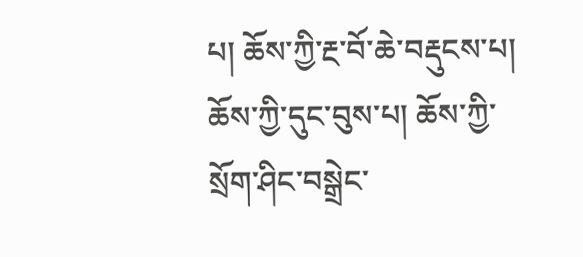པ། ཆོས་ཀྱི་རྔ་བོ་ཆེ་བརྡུངས་པ། ཆོས་ཀྱི་དུང་བུས་པ། ཆོས་ཀྱི་སྲོག་ཤིང་བསྒྲེང་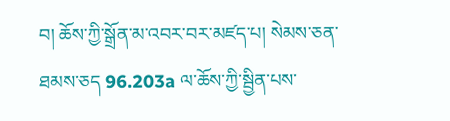བ། ཆོས་ཀྱི་སྒྲོན་མ་འབར་བར་མཛད་པ། སེམས་ཅན་ཐམས་ཅད 96.203a ལ་ཆོས་ཀྱི་སྦྱིན་པས་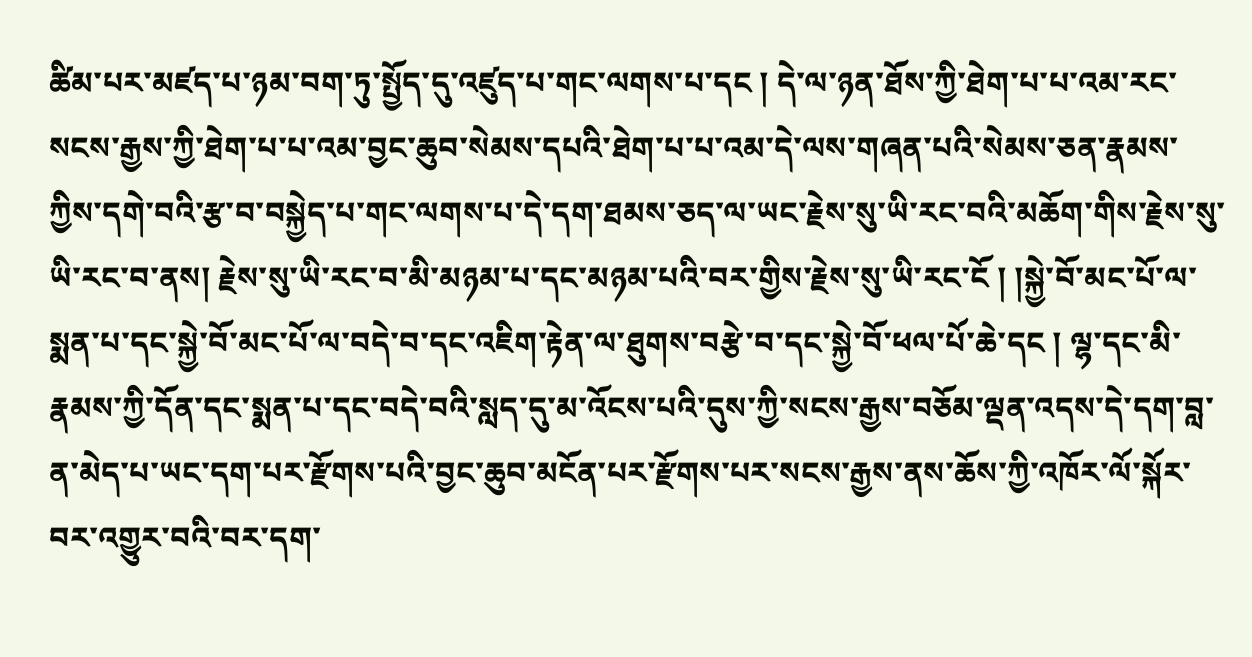ཚིམ་པར་མཛད་པ་ཉམ་བག་ཏུ་སྤྱོད་དུ་འཛུད་པ་གང་ལགས་པ་དང ། དེ་ལ་ཉན་ཐོས་ཀྱི་ཐེག་པ་པ་འམ་རང་སངས་རྒྱས་ཀྱི་ཐེག་པ་པ་འམ་བྱང་ཆུབ་སེམས་དཔའི་ཐེག་པ་པ་འམ་དེ་ལས་གཞན་པའི་སེམས་ཅན་རྣམས་ཀྱིས་དགེ་བའི་རྩ་བ་བསྐྱེད་པ་གང་ལགས་པ་དེ་དག་ཐམས་ཅད་ལ་ཡང་རྗེས་སུ་ཡི་རང་བའི་མཆོག་གིས་རྗེས་སུ་ཡི་རང་བ་ནས། རྗེས་སུ་ཡི་རང་བ་མི་མཉམ་པ་དང་མཉམ་པའི་བར་གྱིས་རྗེས་སུ་ཡི་རང་ངོ ། །སྐྱེ་བོ་མང་པོ་ལ་སྨན་པ་དང་སྐྱེ་བོ་མང་པོ་ལ་བདེ་བ་དང་འཇིག་རྟེན་ལ་ཐུགས་བརྩེ་བ་དང་སྐྱེ་བོ་ཕལ་པོ་ཆེ་དང ། ལྷ་དང་མི་རྣམས་ཀྱི་དོན་དང་སྨན་པ་དང་བདེ་བའི་སླད་དུ་མ་འོངས་པའི་དུས་ཀྱི་སངས་རྒྱས་བཅོམ་ལྡན་འདས་དེ་དག་བླ་ན་མེད་པ་ཡང་དག་པར་རྫོགས་པའི་བྱང་ཆུབ་མངོན་པར་རྫོགས་པར་སངས་རྒྱས་ནས་ཆོས་ཀྱི་འཁོར་ལོ་སྐོར་བར་འགྱུར་བའི་བར་དག་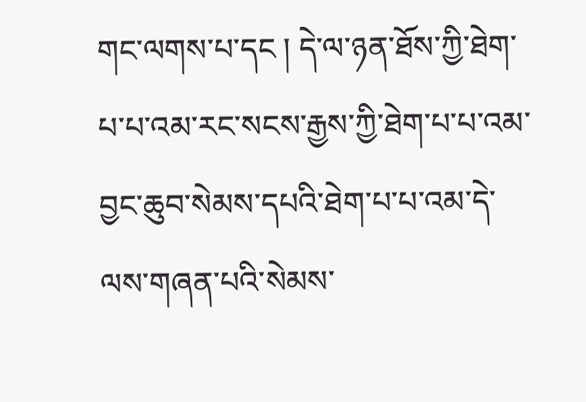གང་ལགས་པ་དང ། དེ་ལ་ཉན་ཐོས་ཀྱི་ཐེག་པ་པ་འམ་རང་སངས་རྒྱས་ཀྱི་ཐེག་པ་པ་འམ་བྱང་ཆུབ་སེམས་དཔའི་ཐེག་པ་པ་འམ་དེ་ལས་གཞན་པའི་སེམས་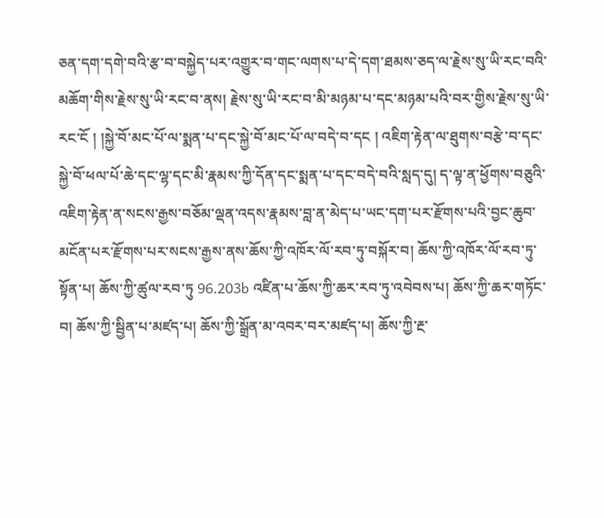ཅན་དག་དགེ་བའི་རྩ་བ་བསྐྱེད་པར་འགྱུར་བ་གང་ལགས་པ་དེ་དག་ཐམས་ཅད་ལ་རྗེས་སུ་ཡི་རང་བའི་མཆོག་གིས་རྗེས་སུ་ཡི་རང་བ་ནས། རྗེས་སུ་ཡི་རང་བ་མི་མཉམ་པ་དང་མཉམ་པའི་བར་གྱིས་རྗེས་སུ་ཡི་རང་ངོ ། །སྐྱེ་བོ་མང་པོ་ལ་སྨན་པ་དང་སྐྱེ་བོ་མང་པོ་ལ་བདེ་བ་དང ། འཇིག་རྟེན་ལ་ཐུགས་བརྩེ་བ་དང་སྐྱེ་བོ་ཕལ་པོ་ཆེ་དང་ལྷ་དང་མི་རྣམས་ཀྱི་དོན་དང་སྨན་པ་དང་བདེ་བའི་སླད་དུ། ད་ལྟ་ན་ཕྱོགས་བཅུའི་འཇིག་རྟེན་ན་སངས་རྒྱས་བཅོམ་ལྡན་འདས་རྣམས་བླ་ན་མེད་པ་ཡང་དག་པར་རྫོགས་པའི་བྱང་ཆུབ་མངོན་པར་རྫོགས་པར་སངས་རྒྱས་ནས་ཆོས་ཀྱི་འཁོར་ལོ་རབ་ཏུ་བསྐོར་བ། ཆོས་ཀྱི་འཁོར་ལོ་རབ་ཏུ་སྟོན་པ། ཆོས་ཀྱི་ཚུལ་རབ་ཏུ 96.203b འཛིན་པ་ཆོས་ཀྱི་ཆར་རབ་ཏུ་འབེབས་པ། ཆོས་ཀྱི་ཆར་གཏོང་བ། ཆོས་ཀྱི་སྦྱིན་པ་མཛད་པ། ཆོས་ཀྱི་སྒྲོན་མ་འབར་བར་མཛད་པ། ཆོས་ཀྱི་རྔ་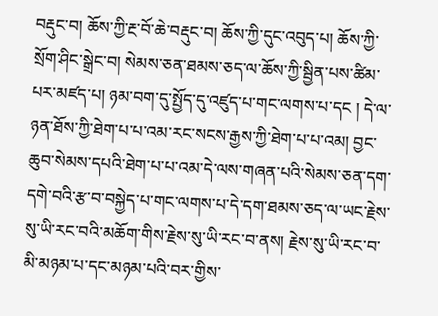བརྡུང་བ། ཆོས་ཀྱི་རྔ་བོ་ཆེ་བརྡུང་བ། ཆོས་ཀྱི་དུང་འབུད་པ། ཆོས་ཀྱི་སྲོག་ཤིང་སྒྲེང་བ། སེམས་ཅན་ཐམས་ཅད་ལ་ཆོས་ཀྱི་སྦྱིན་པས་ཚིམ་པར་མཛད་པ། ཉམ་བག་དུ་སྤྱོད་དུ་འཛུད་པ་གང་ལགས་པ་དང ། དེ་ལ་ཉན་ཐོས་ཀྱི་ཐེག་པ་པ་འམ་རང་སངས་རྒྱས་ཀྱི་ཐེག་པ་པ་འམ། བྱང་ཆུབ་སེམས་དཔའི་ཐེག་པ་པ་འམ་དེ་ལས་གཞན་པའི་སེམས་ཅན་དག་དགེ་བའི་རྩ་བ་བསྐྱེད་པ་གང་ལགས་པ་དེ་དག་ཐམས་ཅད་ལ་ཡང་རྗེས་སུ་ཡི་རང་བའི་མཆོག་གིས་རྗེས་སུ་ཡི་རང་བ་ནས། རྗེས་སུ་ཡི་རང་བ་མི་མཉམ་པ་དང་མཉམ་པའི་བར་གྱིས་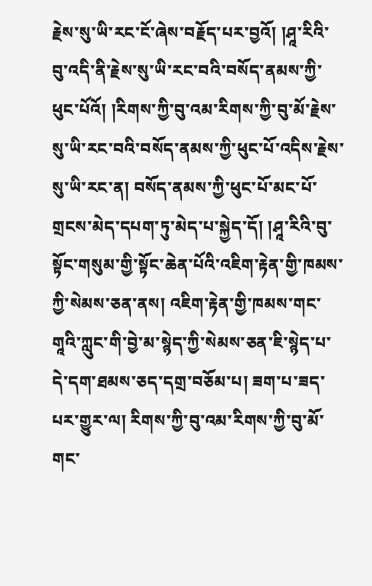རྗེས་སུ་ཡི་རང་ངོ་ཞེས་བརྗོད་པར་བྱའོ། །ཤཱ་རིའི་བུ་འདི་ནི་རྗེས་སུ་ཡི་རང་བའི་བསོད་ནམས་ཀྱི་ཕུང་པོའོ། །རིགས་ཀྱི་བུ་འམ་རིགས་ཀྱི་བུ་མོ་རྗེས་སུ་ཡི་རང་བའི་བསོད་ནམས་ཀྱི་ཕུང་པོ་འདིས་རྗེས་སུ་ཡི་རང་ན། བསོད་ནམས་ཀྱི་ཕུང་པོ་མང་པོ་གྲངས་མེད་དཔག་ཏུ་མེད་པ་སྐྱེད་དོ། །ཤཱ་རིའི་བུ་སྟོང་གསུམ་གྱི་སྟོང་ཆེན་པོའི་འཇིག་རྟེན་གྱི་ཁམས་ཀྱི་སེམས་ཅན་ནས། འཇིག་རྟེན་གྱི་ཁམས་གང་གཱའི་ཀླུང་གི་བྱེ་མ་སྙེད་ཀྱི་སེམས་ཅན་ཇི་སྙེད་པ་དེ་དག་ཐམས་ཅད་དགྲ་བཅོམ་པ། ཟག་པ་ཟད་པར་གྱུར་ལ། རིགས་ཀྱི་བུ་འམ་རིགས་ཀྱི་བུ་མོ་གང་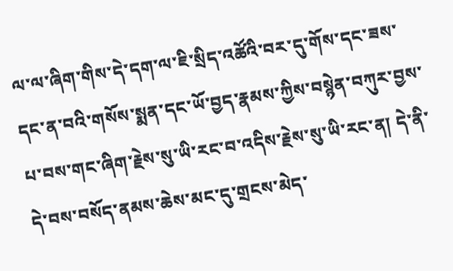ལ་ལ་ཞིག་གིས་དེ་དག་ལ་ཇི་སྲིད་འཚོའི་བར་དུ་གོས་དང་ཟས་དང་ན་བའི་གསོས་སྨན་དང་ཡོ་བྱད་རྣམས་ཀྱིས་བསྙེན་བཀུར་བྱས་པ་བས་གང་ཞིག་རྗེས་སུ་ཡི་རང་བ་འདིས་རྗེས་སུ་ཡི་རང་ན། དེ་ནི་དེ་བས་བསོད་ནམས་ཆེས་མང་དུ་གྲངས་མེད་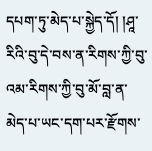དཔག་ཏུ་མེད་པ་སྐྱེད་དོ། །ཤཱ་རིའི་བུ་དེ་བས་ན་རིགས་ཀྱི་བུ་འམ་རིགས་ཀྱི་བུ་མོ་བླ་ན་མེད་པ་ཡང་དག་པར་རྫོགས་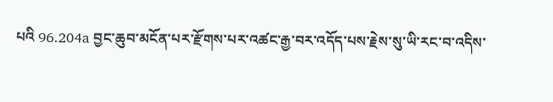པའི 96.204a བྱང་ཆུབ་མངོན་པར་རྫོགས་པར་འཚང་རྒྱ་བར་འདོད་པས་རྗེས་སུ་ཡི་རང་བ་འདིས་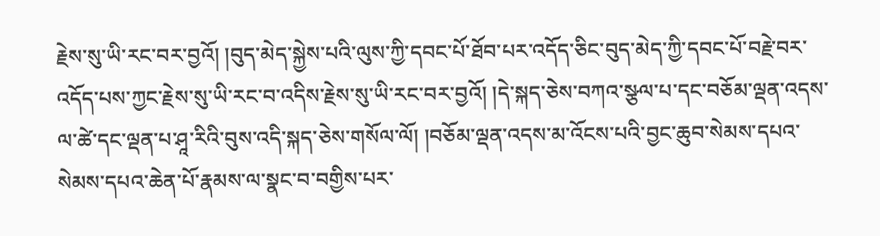རྗེས་སུ་ཡི་རང་བར་བྱའོ། །བུད་མེད་སྐྱེས་པའི་ལུས་ཀྱི་དབང་པོ་ཐོབ་པར་འདོད་ཅིང་བུད་མེད་ཀྱི་དབང་པོ་བརྗེ་བར་འདོད་པས་ཀྱང་རྗེས་སུ་ཡི་རང་བ་འདིས་རྗེས་སུ་ཡི་རང་བར་བྱའོ། །དེ་སྐད་ཅེས་བཀའ་སྩལ་པ་དང་བཅོམ་ལྡན་འདས་ལ་ཚེ་དང་ལྡན་པ་ཤཱ་རིའི་བུས་འདི་སྐད་ཅེས་གསོལ་ལོ། །བཅོམ་ལྡན་འདས་མ་འོངས་པའི་བྱང་ཆུབ་སེམས་དཔའ་སེམས་དཔའ་ཆེན་པོ་རྣམས་ལ་སྣང་བ་བགྱིས་པར་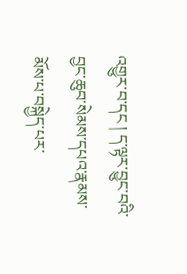འགྱུར་བ་དང ། ད་ལྟར་བྱུང་བའི་བྱང་ཆུབ་སེམས་དཔའ་རྣམས་མོས་པ་བསྐྱེད་པར་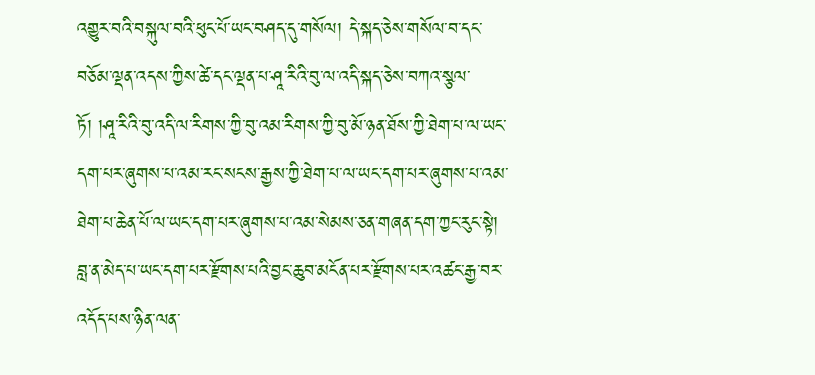འགྱུར་བའི་བསྐུལ་བའི་ཕུང་པོ་ཡང་བཤད་དུ་གསོལ། དེ་སྐད་ཅེས་གསོལ་བ་དང་བཅོམ་ལྡན་འདས་ཀྱིས་ཚེ་དང་ལྡན་པ་ཤཱ་རིའི་བུ་ལ་འདི་སྐད་ཅེས་བཀའ་སྩལ་ཏོ། །ཤཱ་རིའི་བུ་འདི་ལ་རིགས་ཀྱི་བུ་འམ་རིགས་ཀྱི་བུ་མོ་ཉན་ཐོས་ཀྱི་ཐེག་པ་ལ་ཡང་དག་པར་ཞུགས་པ་འམ་རང་སངས་རྒྱས་ཀྱི་ཐེག་པ་ལ་ཡང་དག་པར་ཞུགས་པ་འམ་ཐེག་པ་ཆེན་པོ་ལ་ཡང་དག་པར་ཞུགས་པ་འམ་སེམས་ཅན་གཞན་དག་ཀྱང་རུང་སྟེ། བླ་ན་མེད་པ་ཡང་དག་པར་རྫོགས་པའི་བྱང་ཆུབ་མངོན་པར་རྫོགས་པར་འཚང་རྒྱ་བར་འདོད་པས་ཉིན་ལན་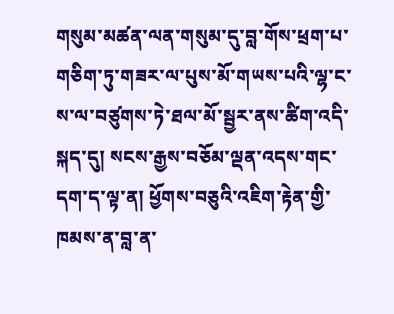གསུམ་མཚན་ལན་གསུམ་དུ་བླ་གོས་ཕྲག་པ་གཅིག་ཏུ་གཟར་ལ་པུས་མོ་གཡས་པའི་ལྷ་ང་ས་ལ་བཙུགས་ཏེ་ཐལ་མོ་སྦྱར་ནས་ཚིག་འདི་སྐད་དུ། སངས་རྒྱས་བཅོམ་ལྡན་འདས་གང་དག་ད་ལྟ་ན། ཕྱོགས་བཅུའི་འཇིག་རྟེན་གྱི་ཁམས་ན་བླ་ན་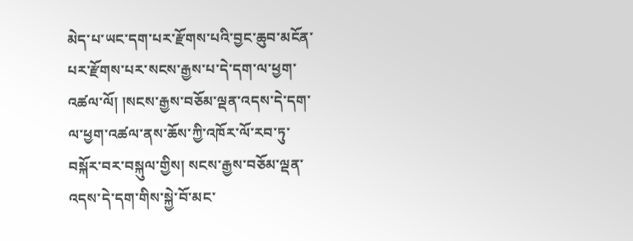མེད་པ་ཡང་དག་པར་རྫོགས་པའི་བྱང་ཆུབ་མངོན་པར་རྫོགས་པར་སངས་རྒྱས་པ་དེ་དག་ལ་ཕྱག་འཚལ་ལོ། །སངས་རྒྱས་བཅོམ་ལྡན་འདས་དེ་དག་ལ་ཕྱག་འཚལ་ནས་ཆོས་ཀྱི་འཁོར་ལོ་རབ་ཏུ་བསྐོར་བར་བསྐུལ་གྱིས། སངས་རྒྱས་བཅོམ་ལྡན་འདས་དེ་དག་གིས་སྐྱེ་བོ་མང་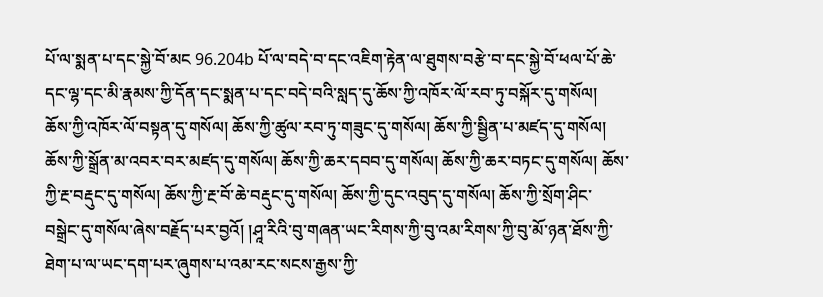པོ་ལ་སྨན་པ་དང་སྐྱེ་བོ་མང 96.204b པོ་ལ་བདེ་བ་དང་འཇིག་རྟེན་ལ་ཐུགས་བརྩེ་བ་དང་སྐྱེ་བོ་ཕལ་པོ་ཆེ་དང་ལྷ་དང་མི་རྣམས་ཀྱི་དོན་དང་སྨན་པ་དང་བདེ་བའི་སླད་དུ་ཆོས་ཀྱི་འཁོར་ལོ་རབ་ཏུ་བསྐོར་དུ་གསོལ། ཆོས་ཀྱི་འཁོར་ལོ་བསྟན་དུ་གསོལ། ཆོས་ཀྱི་ཚུལ་རབ་ཏུ་གཟུང་དུ་གསོལ། ཆོས་ཀྱི་སྦྱིན་པ་མཛད་དུ་གསོལ། ཆོས་ཀྱི་སྒྲོན་མ་འབར་བར་མཛད་དུ་གསོལ། ཆོས་ཀྱི་ཆར་དབབ་དུ་གསོལ། ཆོས་ཀྱི་ཆར་བཏང་དུ་གསོལ། ཆོས་ཀྱི་རྔ་བརྡུང་དུ་གསོལ། ཆོས་ཀྱི་རྔ་བོ་ཆེ་བརྡུང་དུ་གསོལ། ཆོས་ཀྱི་དུང་འབུད་དུ་གསོལ། ཆོས་ཀྱི་སྲོག་ཤིང་བསྒྲེང་དུ་གསོལ་ཞེས་བརྗོད་པར་བྱའོ། །ཤཱ་རིའི་བུ་གཞན་ཡང་རིགས་ཀྱི་བུ་འམ་རིགས་ཀྱི་བུ་མོ་ཉན་ཐོས་ཀྱི་ཐེག་པ་ལ་ཡང་དག་པར་ཞུགས་པ་འམ་རང་སངས་རྒྱས་ཀྱི་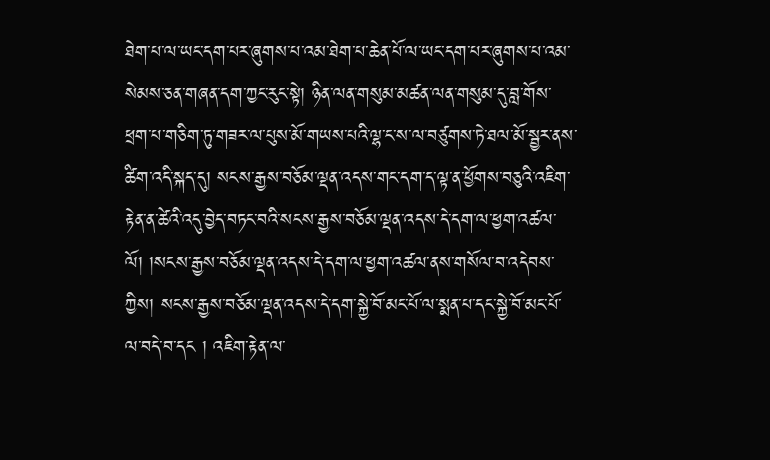ཐེག་པ་ལ་ཡང་དག་པར་ཞུགས་པ་འམ་ཐེག་པ་ཆེན་པོ་ལ་ཡང་དག་པར་ཞུགས་པ་འམ་སེམས་ཅན་གཞན་དག་ཀྱང་རུང་སྟེ། ཉིན་ལན་གསུམ་མཚན་ལན་གསུམ་དུ་བླ་གོས་ཕྲག་པ་གཅིག་ཏུ་གཟར་ལ་པུས་མོ་གཡས་པའི་ལྷ་ང་ས་ལ་བཙུགས་ཏེ་ཐལ་མོ་སྦྱར་ནས་ཚིག་འདི་སྐད་དུ། སངས་རྒྱས་བཅོམ་ལྡན་འདས་གང་དག་ད་ལྟ་ན་ཕྱོགས་བཅུའི་འཇིག་རྟེན་ན་ཚེའི་འདུ་བྱེད་བཏང་བའི་སངས་རྒྱས་བཅོམ་ལྡན་འདས་དེ་དག་ལ་ཕྱག་འཚལ་ལོ། །སངས་རྒྱས་བཅོམ་ལྡན་འདས་དེ་དག་ལ་ཕྱག་འཚལ་ནས་གསོལ་བ་འདེབས་ཀྱིས། སངས་རྒྱས་བཅོམ་ལྡན་འདས་དེ་དག་སྐྱེ་བོ་མང་པོ་ལ་སྨན་པ་དང་སྐྱེ་བོ་མང་པོ་ལ་བདེ་བ་དང ། འཇིག་རྟེན་ལ་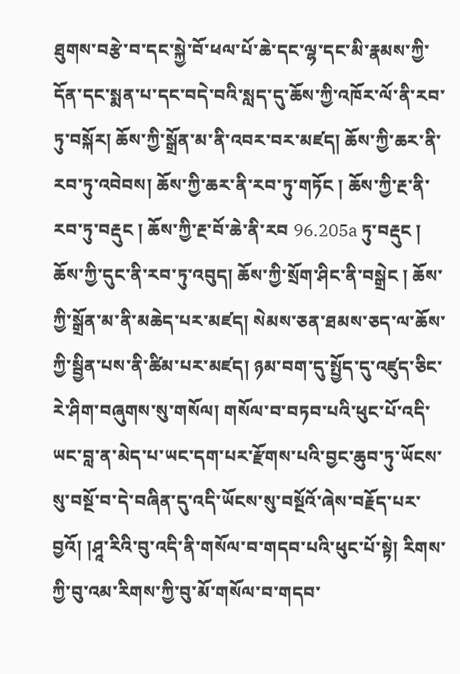ཐུགས་བརྩེ་བ་དང་སྐྱེ་བོ་ཕལ་པོ་ཆེ་དང་ལྷ་དང་མི་རྣམས་ཀྱི་དོན་དང་སྨན་པ་དང་བདེ་བའི་སླད་དུ་ཆོས་ཀྱི་འཁོར་ལོ་ནི་རབ་ཏུ་བསྐོར། ཆོས་ཀྱི་སྒྲོན་མ་ནི་འབར་བར་མཛད། ཆོས་ཀྱི་ཆར་ནི་རབ་ཏུ་འབེབས། ཆོས་ཀྱི་ཆར་ནི་རབ་ཏུ་གཏོང ། ཆོས་ཀྱི་རྔ་ནི་རབ་ཏུ་བརྡུང ། ཆོས་ཀྱི་རྔ་བོ་ཆེ་ནི་རབ 96.205a ཏུ་བརྡུང ། ཆོས་ཀྱི་དུང་ནི་རབ་ཏུ་འབུད། ཆོས་ཀྱི་སྲོག་ཤིང་ནི་བསྒྲེང ། ཆོས་ཀྱི་སྒྲོན་མ་ནི་མཆེད་པར་མཛད། སེམས་ཅན་ཐམས་ཅད་ལ་ཆོས་ཀྱི་སྦྱིན་པས་ནི་ཚིམ་པར་མཛད། ཉམ་བག་དུ་སྤྱོད་དུ་འཛུད་ཅིང་རེ་ཤིག་བཞུགས་སུ་གསོལ། གསོལ་བ་བཏབ་པའི་ཕུང་པོ་འདི་ཡང་བླ་ན་མེད་པ་ཡང་དག་པར་རྫོགས་པའི་བྱང་ཆུབ་ཏུ་ཡོངས་སུ་བསྔོ་བ་དེ་བཞིན་དུ་འདི་ཡོངས་སུ་བསྔོའོ་ཞེས་བརྗོད་པར་བྱའོ། །ཤཱ་རིའི་བུ་འདི་ནི་གསོལ་བ་གདབ་པའི་ཕུང་པོ་སྟེ། རིགས་ཀྱི་བུ་འམ་རིགས་ཀྱི་བུ་མོ་གསོལ་བ་གདབ་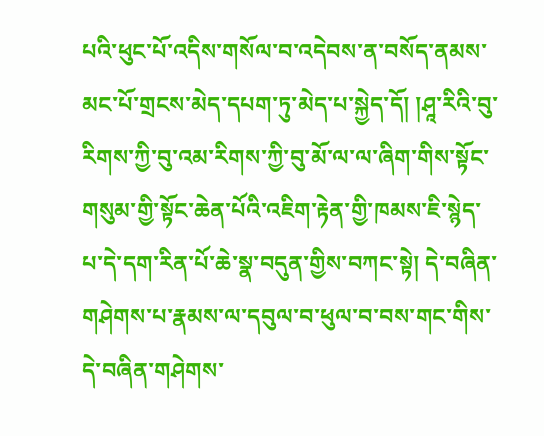པའི་ཕུང་པོ་འདིས་གསོལ་བ་འདེབས་ན་བསོད་ནམས་མང་པོ་གྲངས་མེད་དཔག་ཏུ་མེད་པ་སྐྱེད་དོ། །ཤཱ་རིའི་བུ་རིགས་ཀྱི་བུ་འམ་རིགས་ཀྱི་བུ་མོ་ལ་ལ་ཞིག་གིས་སྟོང་གསུམ་གྱི་སྟོང་ཆེན་པོའི་འཇིག་རྟེན་གྱི་ཁམས་ཇི་སྙེད་པ་དེ་དག་རིན་པོ་ཆེ་སྣ་བདུན་གྱིས་བཀང་སྟེ། དེ་བཞིན་གཤེགས་པ་རྣམས་ལ་དབུལ་བ་ཕུལ་བ་བས་གང་གིས་དེ་བཞིན་གཤེགས་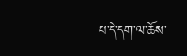པ་དེ་དག་ལ་ཆོས་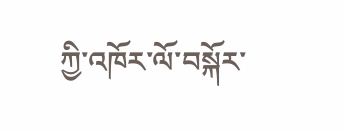ཀྱི་འཁོར་ལོ་བསྐོར་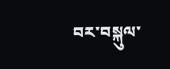བར་བསྐུལ་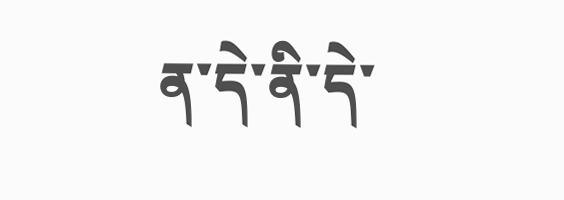ན་དེ་ནི་དེ་